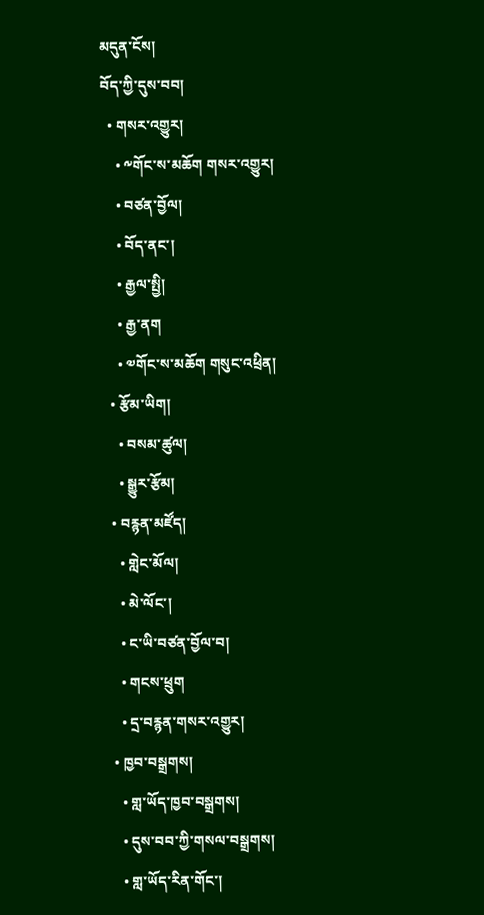མདུན་ངོས།
བོད་ཀྱི་དུས་བབ།
  • གསར་འགྱུར།
    • ༸གོང་ས་མཆོག གསར་འགྱུར།
    • བཙན་བྱོལ།
    • བོད་ནང་།
    • རྒྱལ་སྤྱི།
    • རྒྱ་ནག
    • ༧གོང་ས་མཆོག གསུང་འཕྲིན།
  • རྩོམ་ཡིག།
    • བསམ་ཚུལ།
    • སྒྱུར་རྩོམ།
  • བརྙན་མཛོད།
    • གླེང་མོལ།
    • མེ་ལོང་།
    • ང་ཡི་བཙན་བྱོལ་བ།
    • གངས་ཕྲུག
    • དྲ་བརྙན་གསར་འགྱུར།
  • ཁྱབ་བསྒྲགས།
    • གླ་ཡོད་ཁྱབ་བསྒྲགས།
    • དུས་བབ་ཀྱི་གསལ་བསྒྲགས།
    • གླ་ཡོད་རིན་གོང་།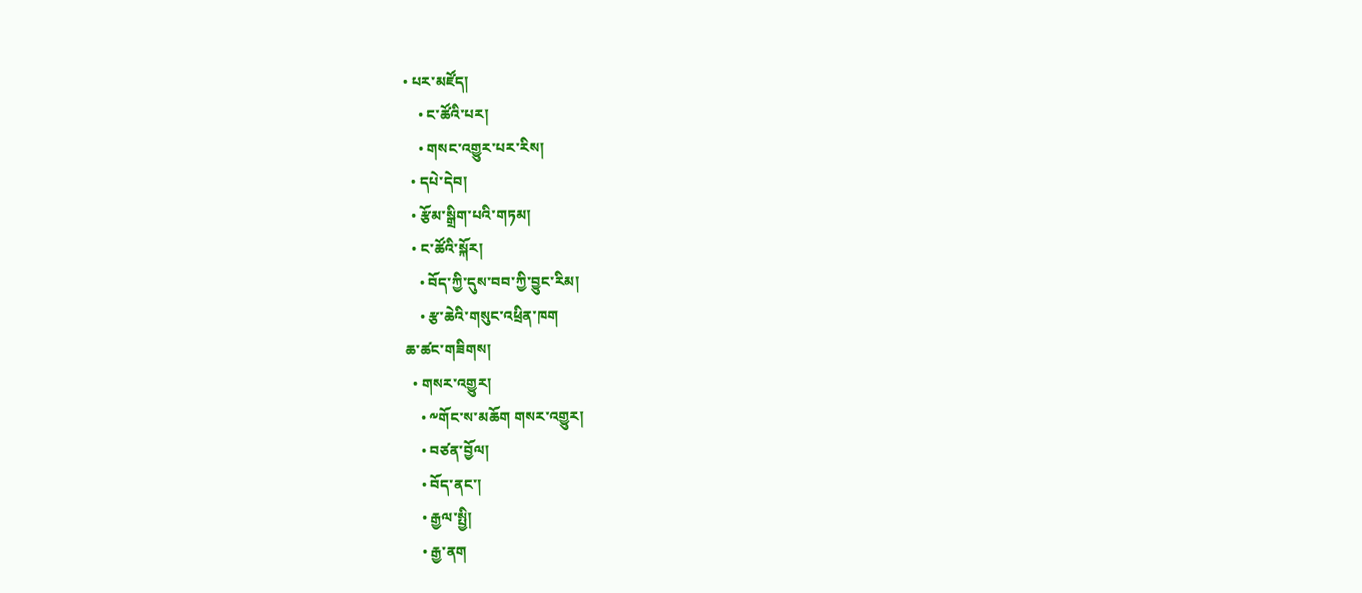• པར་མཛོད།
    • ང་ཚོའི་པར།
    • གསང་འགྱུར་པར་རིས།
  • དཔེ་དེབ།
  • རྩོམ་སྒྲིག་པའི་གཏམ།
  • ང་ཚོའི་སྐོར།
    • བོད་ཀྱི་དུས་བབ་ཀྱི་བྱུང་རིམ།
    • རྩ་ཆེའི་གསུང་འཕྲིན་ཁག
ཆ་ཚང་གཟིགས།
  • གསར་འགྱུར།
    • ༸གོང་ས་མཆོག གསར་འགྱུར།
    • བཙན་བྱོལ།
    • བོད་ནང་།
    • རྒྱལ་སྤྱི།
    • རྒྱ་ནག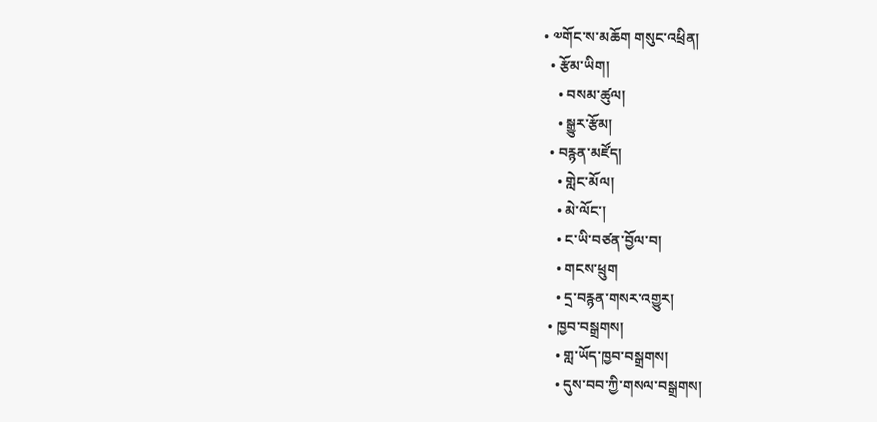• ༧གོང་ས་མཆོག གསུང་འཕྲིན།
  • རྩོམ་ཡིག།
    • བསམ་ཚུལ།
    • སྒྱུར་རྩོམ།
  • བརྙན་མཛོད།
    • གླེང་མོལ།
    • མེ་ལོང་།
    • ང་ཡི་བཙན་བྱོལ་བ།
    • གངས་ཕྲུག
    • དྲ་བརྙན་གསར་འགྱུར།
  • ཁྱབ་བསྒྲགས།
    • གླ་ཡོད་ཁྱབ་བསྒྲགས།
    • དུས་བབ་ཀྱི་གསལ་བསྒྲགས།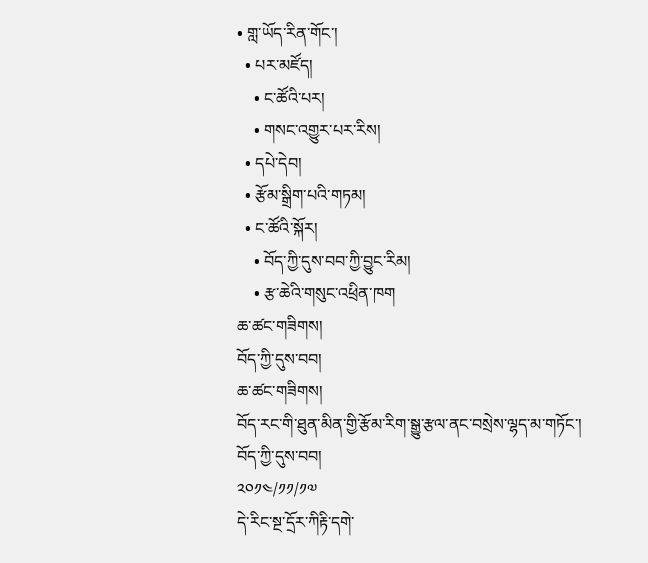• གླ་ཡོད་རིན་གོང་།
  • པར་མཛོད།
    • ང་ཚོའི་པར།
    • གསང་འགྱུར་པར་རིས།
  • དཔེ་དེབ།
  • རྩོམ་སྒྲིག་པའི་གཏམ།
  • ང་ཚོའི་སྐོར།
    • བོད་ཀྱི་དུས་བབ་ཀྱི་བྱུང་རིམ།
    • རྩ་ཆེའི་གསུང་འཕྲིན་ཁག
ཆ་ཚང་གཟིགས།
བོད་ཀྱི་དུས་བབ།
ཆ་ཚང་གཟིགས།
བོད་རང་གི་ཐུན་མིན་གྱི་རྩོམ་རིག་སྒྱུ་རྩལ་ནང་བསྲེས་ལྷད་མ་གཏོང་།
བོད་ཀྱི་དུས་བབ།
༢༠༡༤/༡༡/༡༧
དེ་རིང་སྔ་དྲོར་ཀིརྟི་དགེ་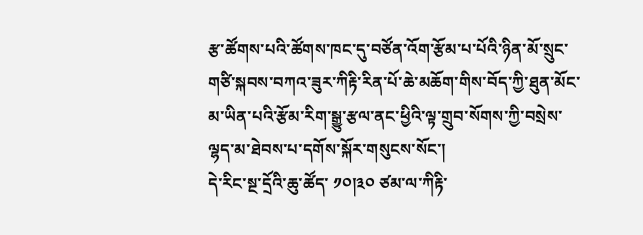རྩ་ཚོགས་པའི་ཚོགས་ཁང་དུ་བཙོན་འོག་རྩོམ་པ་པོའི་ཉིན་མོ་སྲུང་གཙི་སྐབས་བཀའ་ཟུར་ཀིརྟི་རིན་པོ་ཆེ་མཆོག་གིས་བོད་ཀྱི་ཐུན་མོང་མ་ཡིན་པའི་རྩོམ་རིག་སྒྱུ་རྩལ་ནང་ཕྱིའི་ལྟ་གྲུབ་སོགས་ཀྱི་བསྲེས་ལྷད་མ་ཐེབས་པ་དགོས་སྐོར་གསུངས་སོང་།
དེ་རིང་སྔ་དྲོའི་ཆུ་ཚོད་ ༡༠།༣༠ ཙམ་ལ་ཀིརྟི་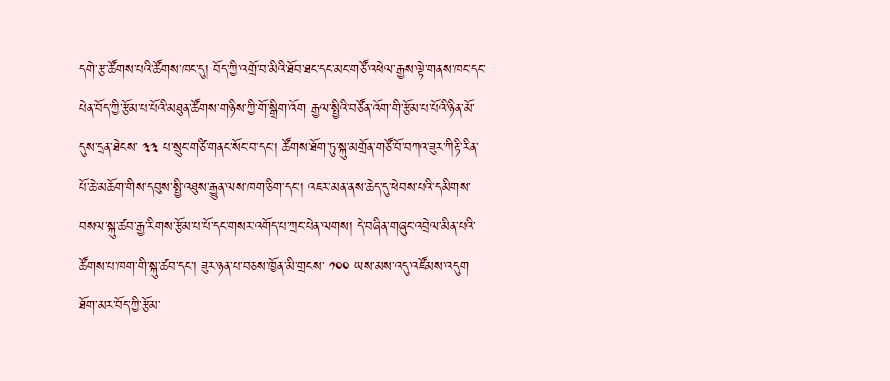དགེ་རྩ་ཚོགས་པའི་ཚོགས་ཁང་དུ། བོད་ཀྱི་འགྲོ་བ་མིའི་ཐོབ་ཐང་དང་མང་གཙོ་འཕེལ་རྒྱས་ལྟེ་གནས་ཁང་དང་པེན་བོད་ཀྱི་རྩོམ་པ་པོའི་མཐུན་ཚོགས་གཉིས་ཀྱི་གོ་སྒྲིག་འོག རྒྱལ་སྤྱིའི་བཙོན་འོག་གི་རྩོམ་པ་པོའི་ཉིན་མོ་དུས་དྲན་ཐེངས་ ༣༣ པ་སྲུང་གཙི་གནང་སོང་བ་དང་། ཚོགས་ཐོག་ཏུ་སྐུ་མགྲོན་གཙོ་བོ་བཀའ་ཟུར་ཀིརྟི་རིན་པོ་ཆེ་མཆོག་གིས་དབུས་སྤྱི་འཐུས་རྒྱུན་ལས་ཁག་ཅིག་དང་། འཇར་མན་ནས་ཆེད་དུ་ཕེབས་པའི་དམིགས་བསལ་སྐུ་ཚབ་རྒྱ་རིགས་རྩོམ་པ་པོ་དང་གསར་འགོད་པ་ཀྲང་པེན་ལགས། དེ་བཞིན་གཞུང་འབྲེལ་མིན་པའི་ཚོགས་པ་ཁག་གི་སྐུ་ཚབ་དང་། ཟུར་ཉན་པ་བཅས་ཁྱོན་མི་གྲངས་ ༡༠༠ ཡས་མས་འདུ་འཛོམས་འདུག
ཐོག་མར་བོད་ཀྱི་རྩོམ་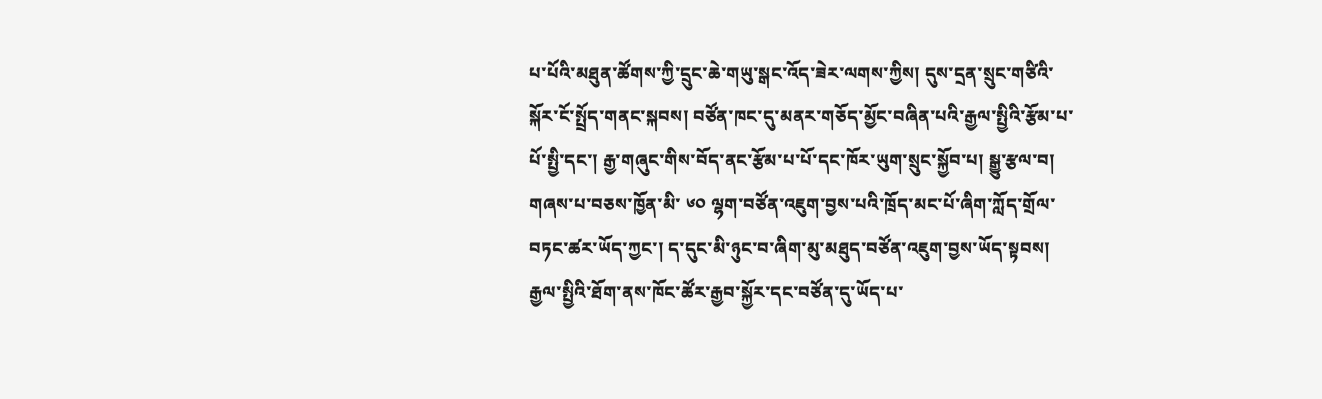པ་པོའི་མཐུན་ཚོགས་ཀྱི་དྲུང་ཆེ་གཡུ་སྒང་འོད་ཟེར་ལགས་ཀྱིས། དུས་དྲན་སྲུང་གཙིའི་སྐོར་ངོ་སྤྲོད་གནང་སྐབས། བཙོན་ཁང་དུ་མནར་གཅོད་མྱོང་བཞིན་པའི་རྒྱལ་སྤྱིའི་རྩོམ་པ་པོ་སྤྱི་དང་། རྒྱ་གཞུང་གིས་བོད་ནང་རྩོམ་པ་པོ་དང་ཁོར་ཡུག་སྲུང་སྐྱོབ་པ། སྒྱུ་རྩལ་བ། གཞས་པ་བཅས་ཁྱོན་མི་ ༦༠ ལྷག་བཙོན་འཇུག་བྱས་པའི་ཁྲོད་མང་པོ་ཞིག་ཀློད་གྲོལ་བཏང་ཚར་ཡོད་ཀྱང་། ད་དུང་མི་ཉུང་བ་ཞིག་མུ་མཐུད་བཙོན་འཇུག་བྱས་ཡོད་སྟབས། རྒྱལ་སྤྱིའི་ཐོག་ནས་ཁོང་ཚོར་རྒྱབ་སྐྱོར་དང་བཙོན་དུ་ཡོད་པ་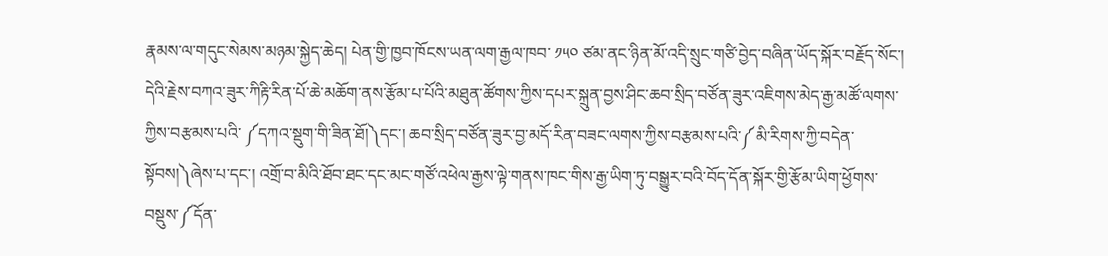རྣམས་ལ་གདུང་སེམས་མཉམ་སྐྱེད་ཆེད། པེན་གྱི་ཁྱབ་ཁོངས་ཡན་ལག་རྒྱལ་ཁབ་ ༡༥༠ ཙམ་ནང་ཉིན་མོ་འདི་སྲུང་གཙི་བྱེད་བཞིན་ཡོད་སྐོར་བརྗོད་སོང་། དེའི་རྗེས་བཀའ་ཟུར་ཀིརྟི་རིན་པོ་ཆེ་མཆོག་ནས་རྩོམ་པ་པོའི་མཐུན་ཚོགས་ཀྱིས་དཔར་སྐྲུན་བྱས་ཤིང་ཆབ་སྲིད་བཙོན་ཟུར་འཇིགས་མེད་རྒྱ་མཚོ་ལགས་ཀྱིས་བརྩམས་པའི་ ༼དཀའ་སྡུག་གི་ཟིན་ཐོ།༽དང་། ཆབ་སྲིད་བཙོན་ཟུར་བྱ་མདོ་རིན་བཟང་ལགས་ཀྱིས་བརྩམས་པའི་༼མི་རིགས་ཀྱི་བདེན་སྟོབས།༽ཞེས་པ་དང་། འགྲོ་བ་མིའི་ཐོབ་ཐང་དང་མང་གཙོ་འཕེལ་རྒྱས་ལྟེ་གནས་ཁང་གིས་རྒྱ་ཡིག་ཏུ་བསྒྱུར་བའི་བོད་དོན་སྐོར་གྱི་རྩོམ་ཡིག་ཕྱོགས་བསྡུས་༼དོན་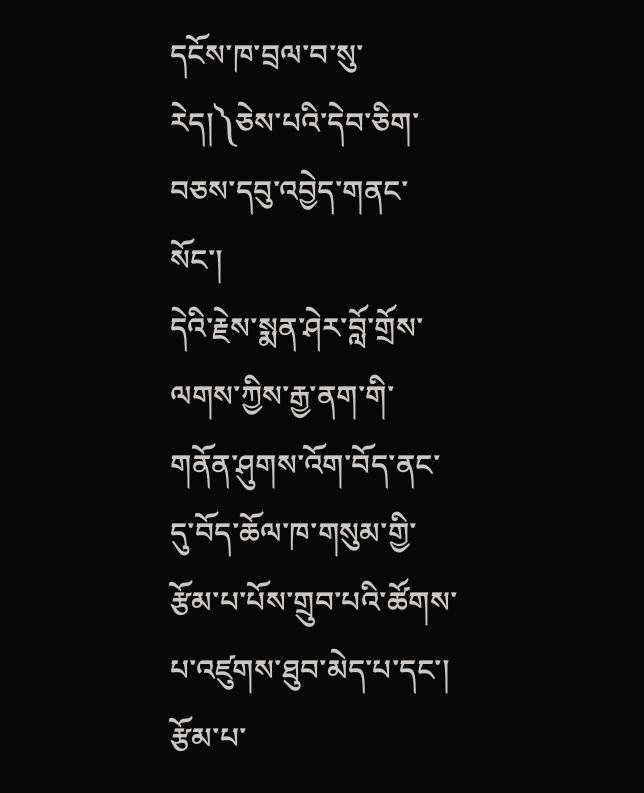དངོས་ཁ་བྲལ་བ་སུ་རེད།༽ཅེས་པའི་དེབ་ཅིག་བཅས་དབུ་འབྱེད་གནང་སོང་།
དེའི་རྗེས་སྨན་ཤེར་བློ་གྲོས་ལགས་ཀྱིས་རྒྱ་ནག་གི་གནོན་ཤུགས་འོག་བོད་ནང་དུ་བོད་ཆོལ་ཁ་གསུམ་གྱི་རྩོམ་པ་པོས་གྲུབ་པའི་ཚོགས་པ་འཛུགས་ཐུབ་མེད་པ་དང་། རྩོམ་པ་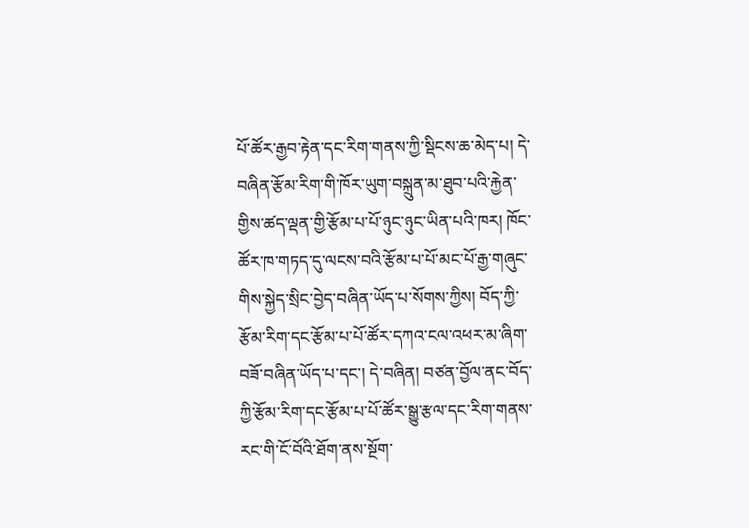པོ་ཚོར་རྒྱབ་རྟེན་དང་རིག་གནས་ཀྱི་སྡིངས་ཆ་མེད་པ། དེ་བཞིན་རྩོམ་རིག་གི་ཁོར་ཡུག་བསྐྲུན་མ་ཐུབ་པའི་རྐྱེན་གྱིས་ཚད་ལྡན་གྱི་རྩོམ་པ་པོ་ཉུང་ཉུང་ཡིན་པའི་ཁར། ཁོང་ཚོར་ཁ་གཏད་དུ་ལངས་བའི་རྩོམ་པ་པོ་མང་པོ་རྒྱ་གཞུང་གིས་སྐྱེད་སྲིང་བྱེད་བཞིན་ཡོད་པ་སོགས་ཀྱིས། བོད་ཀྱི་རྩོམ་རིག་དང་རྩོམ་པ་པོ་ཚོར་དཀའ་ངལ་འཕར་མ་ཞིག་བཟོ་བཞིན་ཡོད་པ་དང་། དེ་བཞིན། བཙན་བྱོལ་ནང་བོད་ཀྱི་རྩོམ་རིག་དང་རྩོམ་པ་པོ་ཚོར་སྒྱུ་རྩལ་དང་རིག་གནས་རང་གི་ངོ་བོའི་ཐོག་ནས་སྔོག་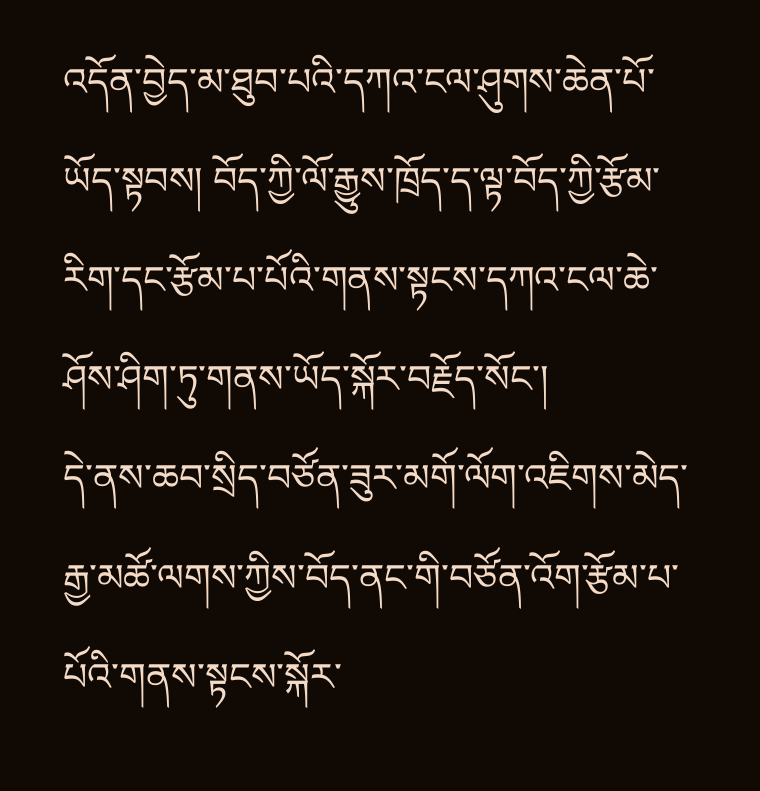འདོན་བྱེད་མ་ཐུབ་པའི་དཀའ་ངལ་ཤུགས་ཆེན་པོ་ཡོད་སྟབས། བོད་ཀྱི་ལོ་རྒྱུས་ཁྲོད་ད་ལྟ་བོད་ཀྱི་རྩོམ་རིག་དང་རྩོམ་པ་པོའི་གནས་སྟངས་དཀའ་ངལ་ཆེ་ཤོས་ཤིག་ཏུ་གནས་ཡོད་སྐོར་བརྗོད་སོང་།
དེ་ནས་ཆབ་སྲིད་བཙོན་ཟུར་མགོ་ལོག་འཇིགས་མེད་རྒྱ་མཚོ་ལགས་ཀྱིས་བོད་ནང་གི་བཙོན་འོག་རྩོམ་པ་པོའི་གནས་སྟངས་སྐོར་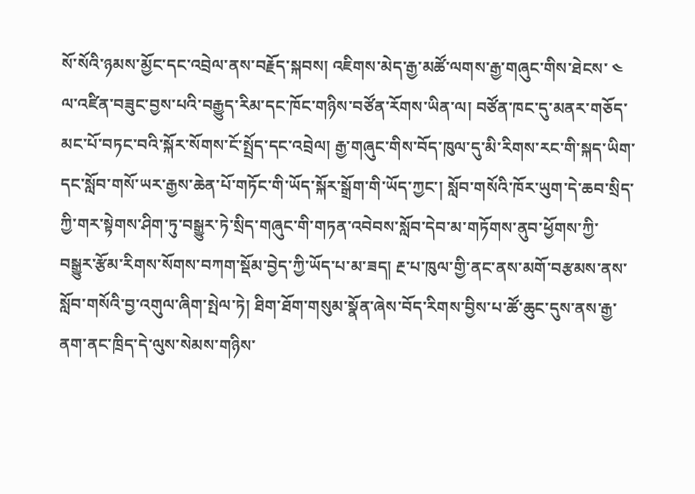སོ་སོའི་ཉམས་མྱོང་དང་འབྲེལ་ནས་བརྗོད་སྐབས། འཇིགས་མེད་རྒྱ་མཚོ་ལགས་རྒྱ་གཞུང་གིས་ཐེངས་ ༤ ལ་འཛིན་བཟུང་བྱས་པའི་བརྒྱུད་རིམ་དང་ཁོང་གཉིས་བཙོན་རོགས་ཡིན་ལ། བཙོན་ཁང་དུ་མནར་གཅོད་མང་པོ་བཏང་བའི་སྐོར་སོགས་ངོ་སྤྲོད་དང་འབྲེལ། རྒྱ་གཞུང་གིས་བོད་ཁུལ་དུ་མི་རིགས་རང་གི་སྐད་ཡིག་དང་སློབ་གསོ་ཡར་རྒྱས་ཆེན་པོ་གཏོང་གི་ཡོད་སྐོར་སྒྲོག་གི་ཡོད་ཀྱང་། སློབ་གསོའི་ཁོར་ཡུག་དེ་ཆབ་སྲིད་ཀྱི་གར་སྟེགས་ཤིག་ཏུ་བསྒྱུར་ཏེ་སྲིད་གཞུང་གི་གཏན་འབེབས་སློབ་དེབ་མ་གཏོགས་ནུབ་ཕྱོགས་ཀྱི་བསྒྱུར་རྩོམ་རིགས་སོགས་བཀག་སྡོམ་བྱེད་ཀྱི་ཡོད་པ་མ་ཟད། རྔ་པ་ཁུལ་གྱི་ནང་ནས་མགོ་བརྩམས་ནས་སློབ་གསོའི་བྱ་འགུལ་ཞིག་སྤེལ་ཏེ། ཐིག་ཐོག་གསུམ་སྣོན་ཞེས་བོད་རིགས་བྱིས་པ་ཚོ་ཆུང་དུས་ནས་རྒྱ་ནག་ནང་ཁྲིད་དེ་ལུས་སེམས་གཉིས་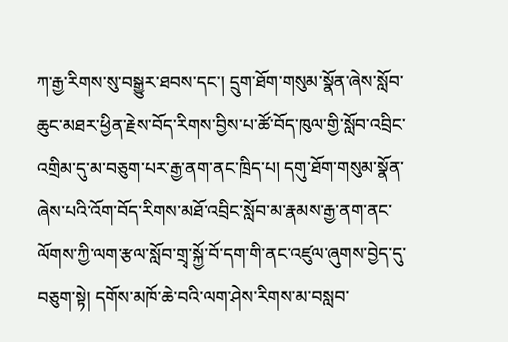ཀ་རྒྱ་རིགས་སུ་བསྒྱུར་ཐབས་དང་། དྲུག་ཐོག་གསུམ་སྣོན་ཞེས་སློབ་ཆུང་མཐར་ཕྱིན་རྗེས་བོད་རིགས་བྱིས་པ་ཚོ་བོད་ཁུལ་གྱི་སློབ་འབྲིང་འགྲིམ་དུ་མ་བཅུག་པར་རྒྱ་ནག་ནང་ཁྲིད་པ། དགུ་ཐོག་གསུམ་སྣོན་ཞེས་པའི་འོག་བོད་རིགས་མཐོ་འབྲིང་སློབ་མ་རྣམས་རྒྱ་ནག་ནང་ལོགས་ཀྱི་ལག་རྩལ་སློབ་གྲྭ་སྐྱོ་བོ་དག་གི་ནང་འཛུལ་ཞུགས་བྱེད་དུ་བཅུག་སྟེ། དགོས་མཁོ་ཆེ་བའི་ལག་ཤེས་རིགས་མ་བསླབ་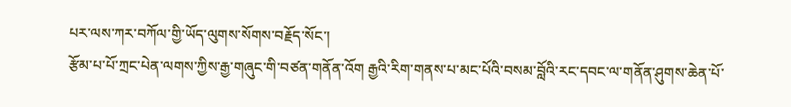པར་ལས་ཀར་བཀོལ་གྱི་ཡོད་ལུགས་སོགས་བརྗོད་སོང་།
རྩོམ་པ་པོ་ཀྲང་པེན་ལགས་ཀྱིས་རྒྱ་གཞུང་གི་བཙན་གནོན་འོག རྒྱའི་རིག་གནས་པ་མང་པོའི་བསམ་བློའི་རང་དབང་ལ་གནོན་ཤུགས་ཆེན་པོ་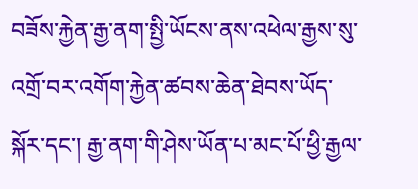བཟོས་རྐྱེན་རྒྱ་ནག་སྤྱི་ཡོངས་ནས་འཕེལ་རྒྱས་སུ་འགྲོ་བར་འགོག་རྐྱེན་ཚབས་ཆེན་ཐེབས་ཡོད་ སྐོར་དང་། རྒྱ་ནག་གི་ཤེས་ཡོན་པ་མང་པོ་ཕྱི་རྒྱལ་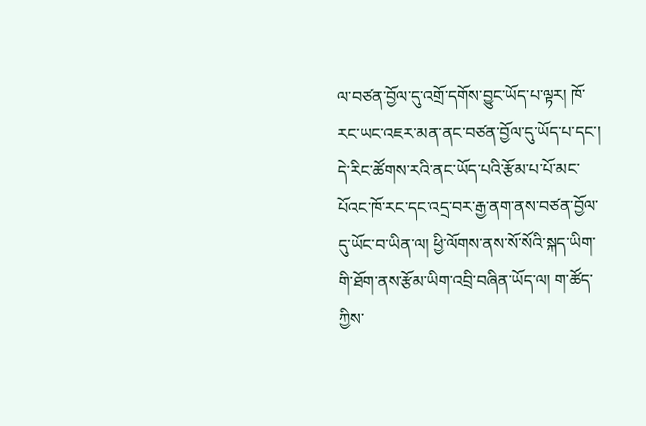ལ་བཙན་བྱོལ་དུ་འགྲོ་དགོས་བྱུང་ཡོད་པ་ལྟར། ཁོ་རང་ཡང་འཇར་མན་ནང་བཙན་བྱོལ་དུ་ཡོད་པ་དང་། དེ་རིང་ཚོགས་རའི་ནང་ཡོད་པའི་རྩོམ་པ་པོ་མང་པོའང་ཁོ་རང་དང་འདྲ་བར་རྒྱ་ནག་ནས་བཙན་བྱོལ་དུ་ཡོང་བ་ཡིན་ལ། ཕྱི་ལོགས་ནས་སོ་སོའི་སྐད་ཡིག་གི་ཐོག་ནས་རྩོམ་ཡིག་འབྲི་བཞིན་ཡོད་ལ། ག་ཚོད་ཀྱིས་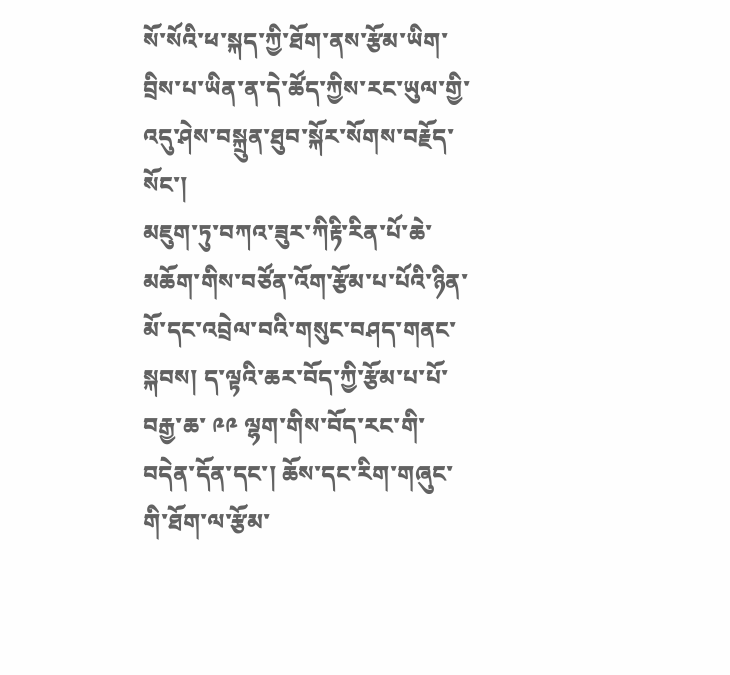སོ་སོའི་ཕ་སྐད་ཀྱི་ཐོག་ནས་རྩོམ་ཡིག་བྲིས་པ་ཡིན་ན་དེ་ཚོད་ཀྱིས་རང་ཡུལ་གྱི་འདུ་ཤེས་བསྐྲུན་ཐུབ་སྐོར་སོགས་བརྗོད་སོང་།
མཇུག་ཏུ་བཀའ་ཟུར་ཀིརྟི་རིན་པོ་ཆེ་མཆོག་གིས་བཙོན་འོག་རྩོམ་པ་པོའི་ཉིན་མོ་དང་འབྲེལ་བའི་གསུང་བཤད་གནང་སྐབས། ད་ལྟའི་ཆར་བོད་ཀྱི་རྩོམ་པ་པོ་བརྒྱ་ཆ་ ༩༩ ལྷག་གིས་བོད་རང་གི་བདེན་དོན་དང་། ཆོས་དང་རིག་གཞུང་གི་ཐོག་ལ་རྩོམ་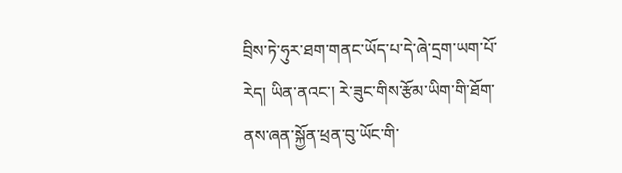བྲིས་ཏེ་ཧུར་ཐག་གནང་ཡོད་པ་དེ་ཞེ་དྲག་ཡག་པོ་རེད། ཡིན་ནའང་། རེ་ཟུང་གིས་རྩོམ་ཡིག་གི་ཐོག་ནས་ཞན་སྐྱོན་ཕྲན་བུ་ཡོང་གི་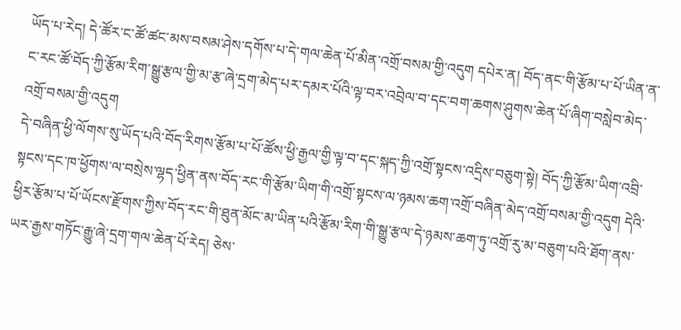ཡོད་པ་རེད། དེ་ཚོར་ང་ཚོ་ཚང་མས་བསམ་ཤེས་དགོས་པ་དེ་གལ་ཆེན་པོ་མིན་འགྲོ་བསམ་གྱི་འདུག དཔེར་ན། བོད་ནང་གི་རྩོམ་པ་པོ་ཡིན་ན་ང་རང་ཚོ་བོད་ཀྱི་རྩོམ་རིག་སྒྱུ་རྩལ་གྱི་མ་རྩ་ཞེ་དྲག་མེད་པར་དམར་པོའི་ལྟ་བར་འབྲེལ་བ་དང་བག་ཆགས་ཤུགས་ཆེན་པོ་ཞིག་བསླེབ་མེད་འགྲོ་བསམ་གྱི་འདུག
དེ་བཞིན་ཕྱི་ལོགས་སུ་ཡོད་པའི་བོད་རིགས་རྩོམ་པ་པོ་ཚོས་ཕྱི་རྒྱལ་གྱི་ལྟ་བ་དང་སྐད་ཀྱི་འགྲོ་སྟངས་འདྲིས་བཅུག་སྟེ། བོད་ཀྱི་རྩོམ་ཡིག་འབྲི་སྟངས་དང་ཁ་ཕྱོགས་ལ་བསྲེས་ལྷད་ཕྱིན་ནས་བོད་རང་གི་རྩོམ་ཡིག་གི་འགྲོ་སྟངས་ལ་ཉམས་ཆག་འགྲོ་བཞིན་མེད་འགྲོ་བསམ་གྱི་འདུག དེའི་ཕྱིར་རྩོམ་པ་པོ་ཡོངས་རྫོགས་ཀྱིས་བོད་རང་གི་ཐུན་མོང་མ་ཡིན་པའི་རྩོམ་རིག་གི་སྒྱུ་རྩལ་དེ་ཉམས་ཆག་ཏུ་འགྲོ་རུ་མ་བཅུག་པའི་ཐོག་ནས་ཡར་རྒྱས་གཏོང་རྒྱུ་ཞེ་དྲག་གལ་ཆེན་པོ་རེད། ཅེས་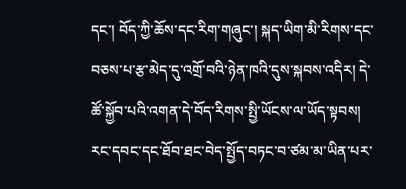དང་། བོད་ཀྱི་ཆོས་དང་རིག་གཞུང་། སྐད་ཡིག་མི་རིགས་དང་བཅས་པ་རྩ་མེད་དུ་འགྲོ་བའི་ཉེན་ཁའི་དུས་སྐབས་འདིར། དེ་ཚོ་སྐྱོབ་པའི་འགན་དེ་བོད་རིགས་སྤྱི་ཡོངས་ལ་ཡོད་སྟབས། རང་དབང་དང་ཐོབ་ཐང་བེད་སྤྱོད་བཏང་བ་ཙམ་མ་ཡིན་པར་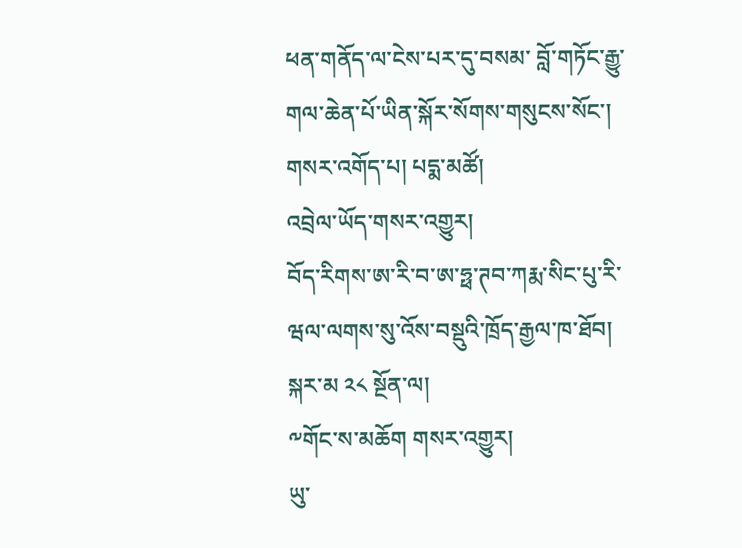ཕན་གནོད་ལ་ངེས་པར་དུ་བསམ་ བློ་གཏོང་རྒྱུ་གལ་ཆེན་པོ་ཡིན་སྐོར་སོགས་གསུངས་སོང་།
གསར་འགོད་པ། པདྨ་མཚོ།
འབྲེལ་ཡོད་གསར་འགྱུར།
བོད་རིགས་ཨ་རི་བ་ཨ་ཧྥ་ཊབ་ཀརྨ་སིང་པུ་རི་ཝལ་ལགས་སུ་འོས་བསྡུའི་ཁྲོད་རྒྱལ་ཁ་ཐོབ།
སྐར་མ ༢༨ སྔོན་ལ།
༸གོང་ས་མཆོག གསར་འགྱུར།
ཡུ་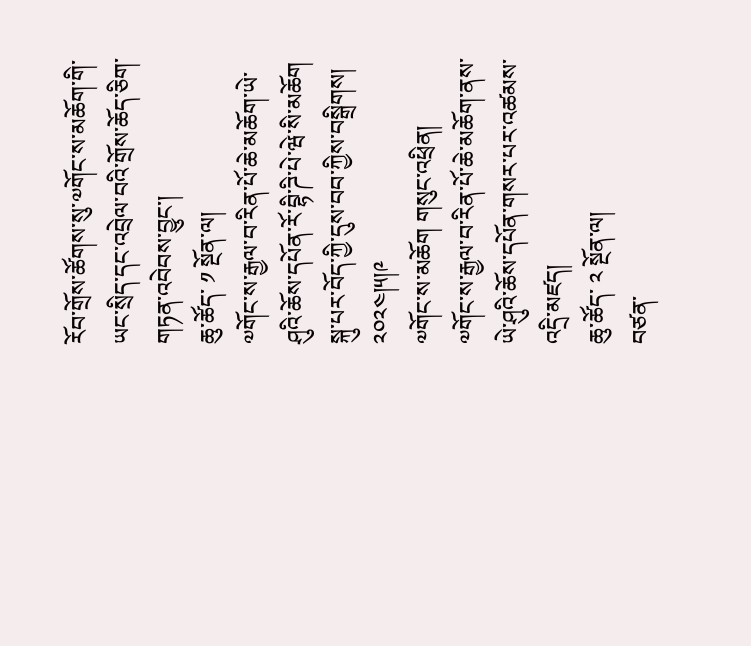རོབ་གྲོས་ཚོགས་སུ་༧གོང་ས་མཆོག་གི་ཡང་སྲིད་དང་འབྲེལ་བའི་གྲོས་ཆོད་ཅིག་གཏན་འབེབས་བྱུང་།
ཆུ་ཚོད་ ༡ སྔོན་ལ།
༧གོང་ས་རྒྱལ་བ་རིན་པོ་ཆེ་མཆོག་ཡེ་ཤུའི་ཆོས་དཔོན་རོ་བྷི་ཌི་པེ་ཝེ་སི་མཆོག སྐུ་པར་བོད་ཀྱི་དུས་བབ་ཀྱིས་བསྒྲིགས། ༢༠༢༤།༥།༩
༧གོང་ས་མཆོག གསུང་འཕྲིན།
༧གོང་ས་རྒྱལ་བ་རིན་པོ་ཆེ་མཆོག་ནས་ཡེ་ཤུའི་ཆོས་དཔོན་གསར་པར་འཚམས་འདྲི་མཛད།
ཆུ་ཚོད་ ༢ སྔོན་ལ།
བཙན་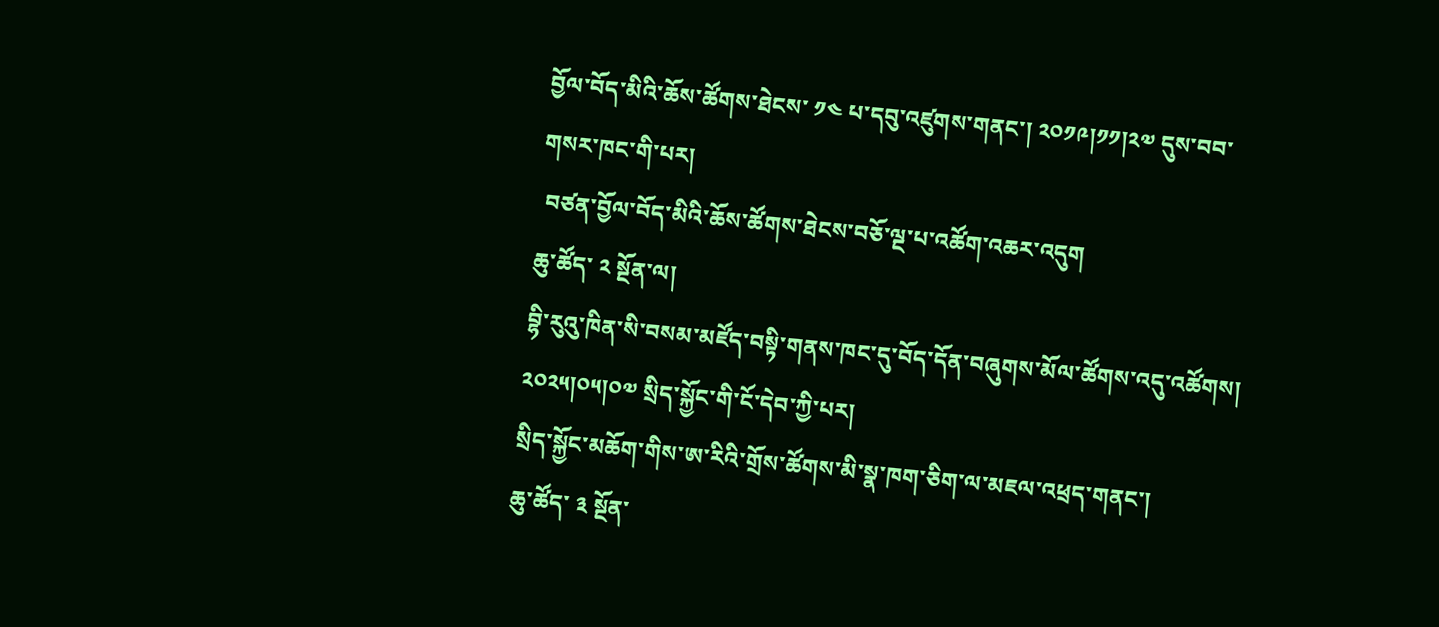བྱོལ་བོད་མིའི་ཆོས་ཚོགས་ཐེངས་ ༡༤ པ་དབུ་འཛུགས་གནང་། ༢༠༡༩།༡༡།༢༧ དུས་བབ་གསར་ཁང་གི་པར།
 བཙན་བྱོལ་བོད་མིའི་ཆོས་ཚོགས་ཐེངས་བཅོ་ལྔ་པ་འཚོག་འཆར་འདུག
ཆུ་ཚོད་ ༢ སྔོན་ལ།
བྷི་རུའུ་ཁིན་སི་བསམ་མཛོད་བསྟི་གནས་ཁང་དུ་བོད་དོན་བཞུགས་མོལ་ཚོགས་འདུ་འཚོགས། ༢༠༢༥།༠༥།༠༧ སྲིད་སྐྱོང་གི་ངོ་དེབ་ཀྱི་པར།
སྲིད་སྐྱོང་མཆོག་གིས་ཨ་རིའི་གྲོས་ཚོགས་མི་སྣ་ཁག་ཅིག་ལ་མཇལ་འཕྲད་གནང་།
ཆུ་ཚོད་ ༣ སྔོན་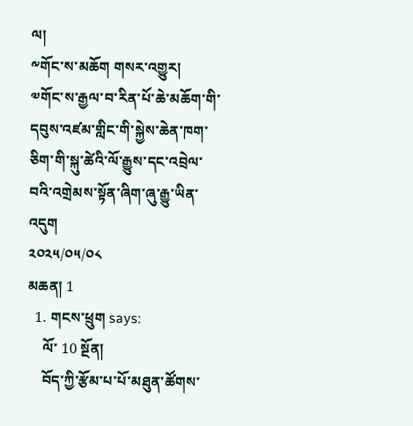ལ།
༸གོང་ས་མཆོག གསར་འགྱུར།
༧གོང་ས་རྒྱལ་བ་རིན་པོ་ཆེ་མཆོག་གི་དབུས་འཛམ་གླིང་གི་སྐྱེས་ཆེན་ཁག་ཅིག་གི་སྐུ་ཚེའི་ལོ་རྒྱུས་དང་འབྲེལ་བའི་འགྲེམས་སྟོན་ཞིག་ཞུ་རྒྱུ་ཡིན་འདུག
༢༠༢༥/༠༥/༠༨
མཆན། 1
  1. གངས་ཕྲུག says:
    ལོ་ 10 སྔོན།
    བོད་ཀྱི་རྩོམ་པ་པོ་མཐུན་ཚོགས་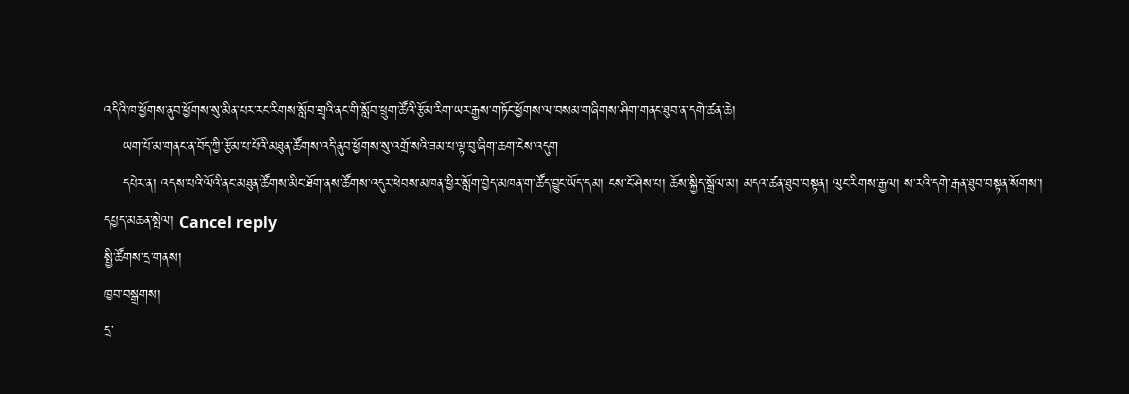འདིའི་ཁ་ཕྱོགས་ནུབ་ཕྱོགས་སུ་མིན་པར་རང་རིགས་སློབ་གྲྭའི་ནང་གི་སློབ་ཕྲུག་ཚོའི་རྩོམ་རིག་ཡར་རྒྱས་གཏོང་ཕྱོགས་ལ་བསམ་གཞིགས་ཤིག་གནང་ཐུབ་ན་དགེ་ཚན་ཆེ།
    ཡག་པོ་མ་གནང་ན་བོད་ཀྱི་རྩོམ་པ་པོའི་མཐུན་ཚོགས་འདི་ནུབ་ཕྱོགས་སུ་འགྲོ་སའི་ཟམ་པ་ལྟ་བུ་ཞིག་ཆག་ངེས་འདུག
    དཔེར་ན། འདས་པའི་ལོའི་ནང་མཐུན་ཚོགས་མིང་ཐོག་ནས་ཚོགས་འདུར་ཕེབས་མཁན་ཕྱིར་སློག་བྱེད་མཁན་ག་ཚོད་བྱུང་ཡོད་དམ། ངས་ངོ་ཤེས་པ། ཆོས་སྐྱིད་སྒྲོལ་མ། མདའ་ཚན་ཐུབ་བསྟན། ལུང་རིགས་རྒྱལ། ས་རའི་དགེ་རྒན་ཐུབ་བསྟན་སོགས་།
དཔྱད་མཆན་སྤེལ། Cancel reply
སྤྱི་ཚོགས་དྲ་གནས།
ཁྱབ་བསྒྲགས།
དྲ་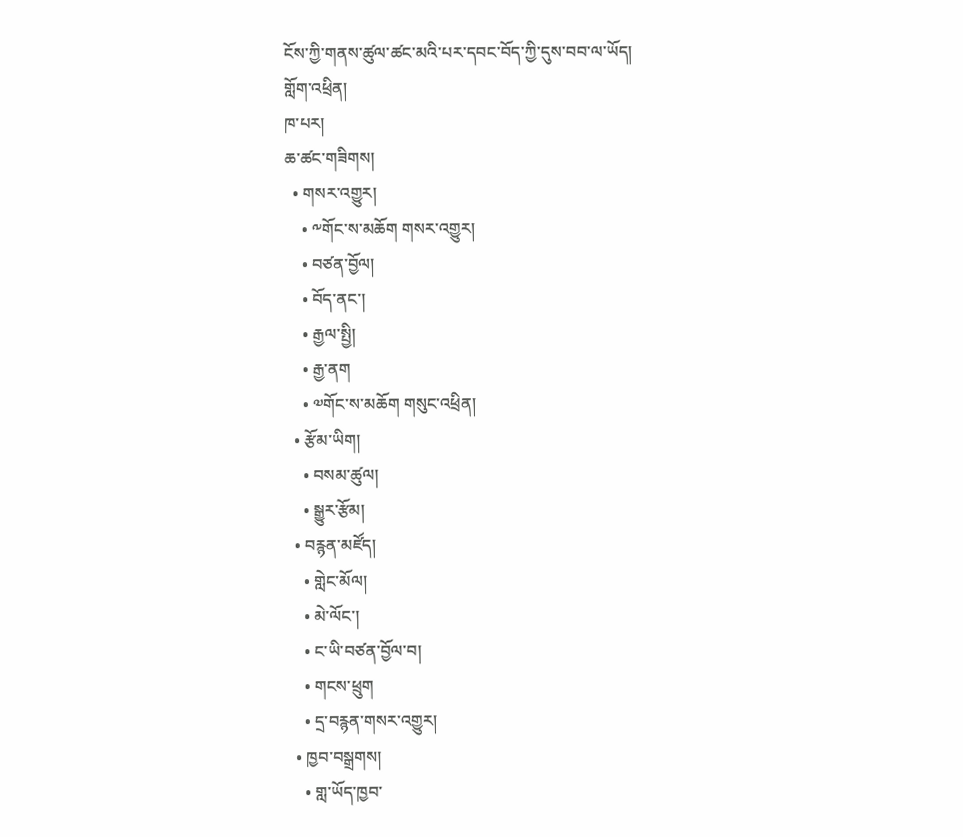ངོས་ཀྱི་གནས་ཚུལ་ཚང་མའི་པར་དབང་བོད་ཀྱི་དུས་བབ་ལ་ཡོད།
གློག་འཕྲིན།
ཁ་པར།
ཆ་ཚང་གཟིགས།
  • གསར་འགྱུར།
    • ༸གོང་ས་མཆོག གསར་འགྱུར།
    • བཙན་བྱོལ།
    • བོད་ནང་།
    • རྒྱལ་སྤྱི།
    • རྒྱ་ནག
    • ༧གོང་ས་མཆོག གསུང་འཕྲིན།
  • རྩོམ་ཡིག།
    • བསམ་ཚུལ།
    • སྒྱུར་རྩོམ།
  • བརྙན་མཛོད།
    • གླེང་མོལ།
    • མེ་ལོང་།
    • ང་ཡི་བཙན་བྱོལ་བ།
    • གངས་ཕྲུག
    • དྲ་བརྙན་གསར་འགྱུར།
  • ཁྱབ་བསྒྲགས།
    • གླ་ཡོད་ཁྱབ་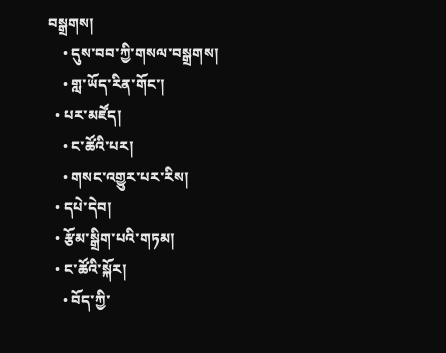བསྒྲགས།
    • དུས་བབ་ཀྱི་གསལ་བསྒྲགས།
    • གླ་ཡོད་རིན་གོང་།
  • པར་མཛོད།
    • ང་ཚོའི་པར།
    • གསང་འགྱུར་པར་རིས།
  • དཔེ་དེབ།
  • རྩོམ་སྒྲིག་པའི་གཏམ།
  • ང་ཚོའི་སྐོར།
    • བོད་ཀྱི་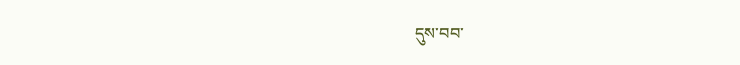དུས་བབ་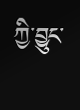ཀྱི་བྱུང་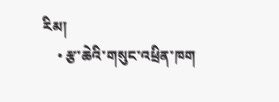རིམ།
    • རྩ་ཆེའི་གསུང་འཕྲིན་ཁག